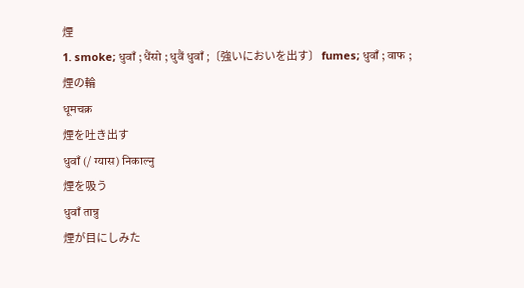煙
1. smoke; धुवाँ ; धैंसो ; धुवैं धुवाँ ;〔強いにおいを出す〕 fumes; धुवाँ ; वाफ ;
煙の輪
धूमचक्र
煙を吐き出す
धुवाँ (/ ग्यास) निकाल्नु
煙を吸う
धुवाँ तान्नु
煙が目にしみた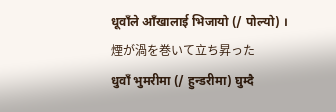धूवाँले आँखालाई भिजायो (/ पोल्यो) ।
煙が渦を巻いて立ち昇った
धुवाँ भुमरीमा (/ हुन्डरीमा) घुम्दै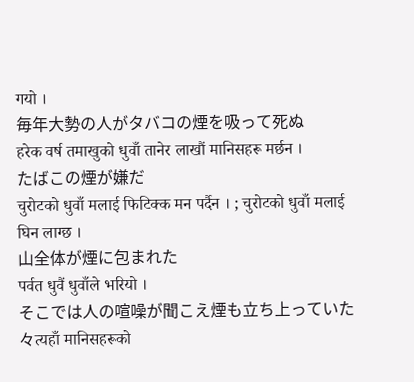गयो ।
毎年大勢の人がタバコの煙を吸って死ぬ
हरेक वर्ष तमाखुको धुवाँ तानेर लाखौं मानिसहरू मर्छन ।
たばこの煙が嫌だ
चुरोटको धुवाँ मलाई फिटिक्क मन पर्दैन । ; चुरोटको धुवाँ मलाई घिन लाग्छ ।
山全体が煙に包まれた
पर्वत धुवैं धुवाँले भरियो ।
そこでは人の喧噪が聞こえ煙も立ち上っていた
々त्यहाँ मानिसहरूको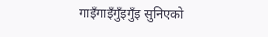गाइँगाइँगुँइगुँइ सुनिएको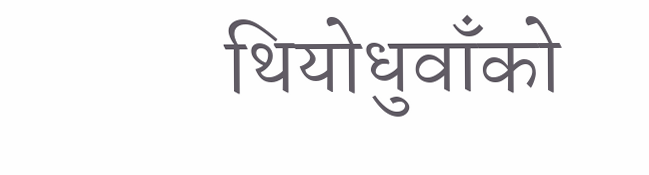थियोधुवाँको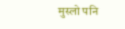मुस्लो पनि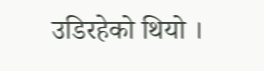उडिरहेको थियो ।